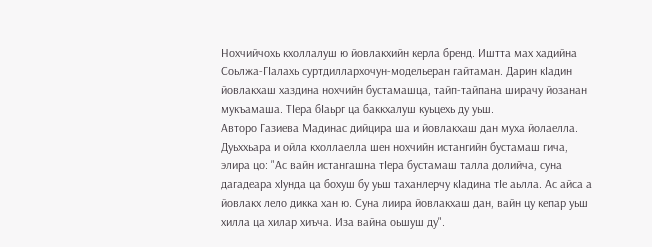Нохчийчохь кхоллалуш ю йовлакхийн керла бренд. Иштта мах хадийна Соьлжа-ГIалахь суртдиллархочун-модельеран гайтаман. Дарин кIадин йовлакхаш хаздина нохчийн бустамашца, тайп-тайпана ширачу йозанан мукъамаша. ТIера бIаьрг ца баккхалуш куьцехь ду уьш.
Авторо Газиева Мадинас дийцира ша и йовлакхаш дан муха йолаелла. Дуьххьара и ойла кхоллаелла шен нохчийн истангийн бустамаш гича, элира цо: "Ас вайн истангашна тIера бустамаш талла долийча, суна дагадеара хIунда ца бохуш бу уьш таханлерчу кIадина тIе аьлла. Ас айса а йовлакх лело дикка хан ю. Суна лиира йовлакхаш дан, вайн цу кепар уьш хилла ца хилар хиъча. Иза вайна оьшуш ду".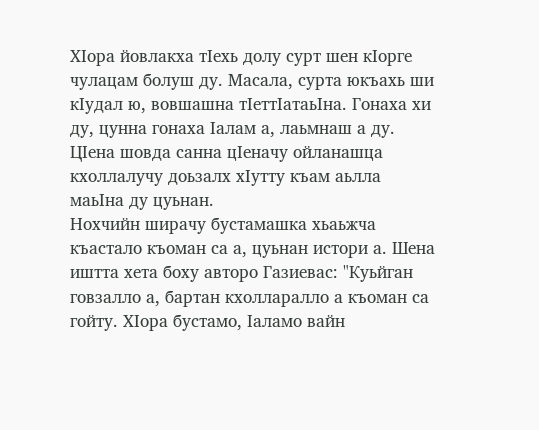ХIора йовлакха тIехь долу сурт шен кIорге чулацам болуш ду. Масала, сурта юкъахь ши кIудал ю, вовшашна тIеттIатаьIна. Гонаха хи ду, цунна гонаха Iалам а, лаьмнаш а ду. ЦIена шовда санна цIеначу ойланашца кхоллалучу доьзалх хIутту къам аьлла маьIна ду цуьнан.
Нохчийн ширачу бустамашка хьаьжча къастало къоман са а, цуьнан истори а. Шена иштта хета боху авторо Газиевас: "Куьйган говзалло а, бартан кхолларалло а къоман са гойту. ХIора бустамо, Iаламо вайн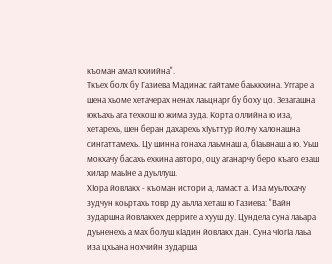къоман амал кхиийна".
Ткъех болх бу Газиева Мадинас гайтаме баьккхина. Уггаре а шена хьоме хетачерах ненах лаьцнарг бу боху цо. Зезагашна юкъахь ага техкош ю жима зуда. Корта оллийна ю иза, хетарехь, шен беран дахарехь хIуьттур йолчу халонашна сингаттамехь. Цу шинна гонаха лаьмнаш а, бIаьвнаш а ю. Уьш мокхачу басахь ехкина авторо, оцу аганарчу беро къаго езаш хилар маьIне а дуьллуш.
ХIора йовлакх - къоман истори а, ламаст а. Иза муьлххачу зудчун коьртахь товр ду аьлла хеташ ю Газиева: "Вайн зударшна йовлакхех дерриге а хууш ду. Цундела суна лаьара дуьненехь а мах болуш кIадин йовлакх дан. Суна чIогIа лаьа иза цхьана нохчийн зударша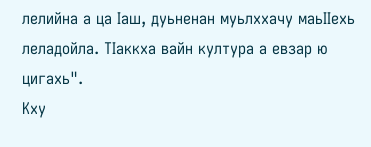лелийна а ца Iаш, дуьненан муьлххачу маьIIехь леладойла. ТIаккха вайн култура а евзар ю цигахь".
Кху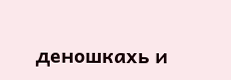деношкахь и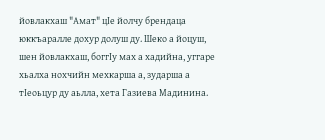йовлакхаш "Амат" цIе йолчу брендаца юккъаралле дохур долуш ду. Шеко а йоцуш, шен йовлакхаш, боггIу мах а хадийна, уггаре хьалха нохчийн мехкарша а, зударша а тIеоьцур ду аьлла, хета Газиева Мадинина.